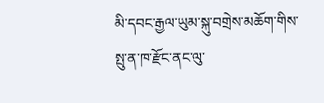མི་དབང་རྒྱལ་ཡུམ་སྐུ་བགྲེས་མཆོག་གིས་ སྤུ་ན་ཁ་རྫོང་ནང་ལུ་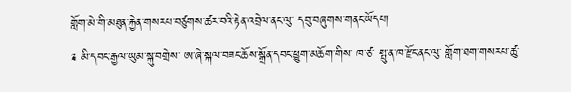གློག་མེ་གི་མཐུན་རྐྱེན་གསརཔ་བཙུགས་ཚར་བའི་རྟེན་འབྲེལ་ནང་ལུ་ དབུ་བཞུགས་གནང་ཡོདཔ།
༉ མི་དབང་རྒྱལ་ཡུམ་སྐུ་བགྲེས་ ཨ་ཞེ་སྐལ་བཟང་ཆོས་སྒྲོན་དབང་ཕྱུག་མཆོག་གིས་ ཁ་ཙ་ སྤུ་ན་ཁ་རྫོང་ནང་ལུ་ གློག་ཐག་གསརཔ་ཚུ་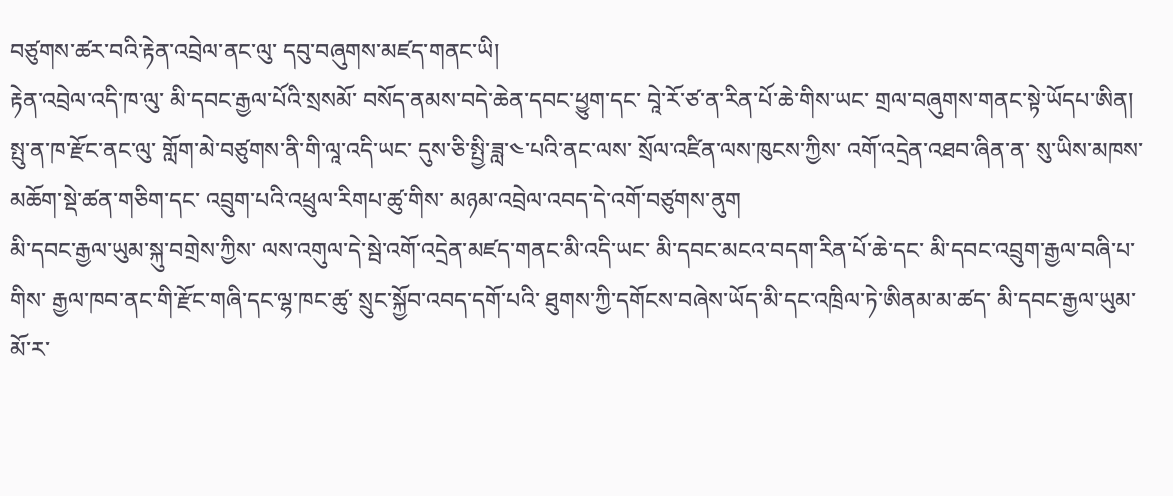བཙུགས་ཚར་བའི་རྟེན་འབྲེལ་ནང་ལུ་ དབུ་བཞུགས་མཛད་གནང་ཡི།
རྟེན་འབྲེལ་འདི་ཁ་ལུ་ མི་དབང་རྒྱལ་པོའི་སྲསམོ་ བསོད་ནམས་བདེ་ཆེན་དབང་ཕྱུག་དང་ བཱེ་རོ་ཙ་ན་རིན་པོ་ཆེ་གིས་ཡང་ གྲལ་བཞུགས་གནང་སྟེ་ཡོདཔ་ཨིན།
སྤུ་ན་ཁ་རྫོང་ནང་ལུ་ གློག་མེ་བཙུགས་ནི་གི་ལཱ་འདི་ཡང་ དུས་ཅི་སྤྱི་ཟླ་༤་པའི་ནང་ལས་ སྲོལ་འཛིན་ལས་ཁུངས་ཀྱིས་ འགོ་འདྲེན་འཐབ་ཞིན་ན་ སུ་ཡིས་མཁས་མཆོག་སྡེ་ཚན་གཅིག་དང་ འབྲུག་པའི་འཕྲུལ་རིགཔ་ཚུ་གིས་ མཉམ་འབྲེལ་འབད་དེ་འགོ་བཙུགས་ནུག
མི་དབང་རྒྱལ་ཡུམ་སྐུ་བགྲེས་ཀྱིས་ ལས་འགུལ་དེ་སྦེ་འགོ་འདྲེན་མཛད་གནང་མི་འདི་ཡང་ མི་དབང་མངའ་བདག་རིན་པོ་ཆེ་དང་ མི་དབང་འབྲུག་རྒྱལ་བཞི་པ་གིས་ རྒྱལ་ཁབ་ནང་གི་རྫོང་གཞི་དང་ལྷ་ཁང་ཚུ་ སྲུང་སྐྱོབ་འབད་དགོ་པའི་ ཐུགས་ཀྱི་དགོངས་བཞེས་ཡོད་མི་དང་འཁྲིལ་ཏེ་ཨིནམ་མ་ཚད་ མི་དབང་རྒྱལ་ཡུམ་མོ་ར་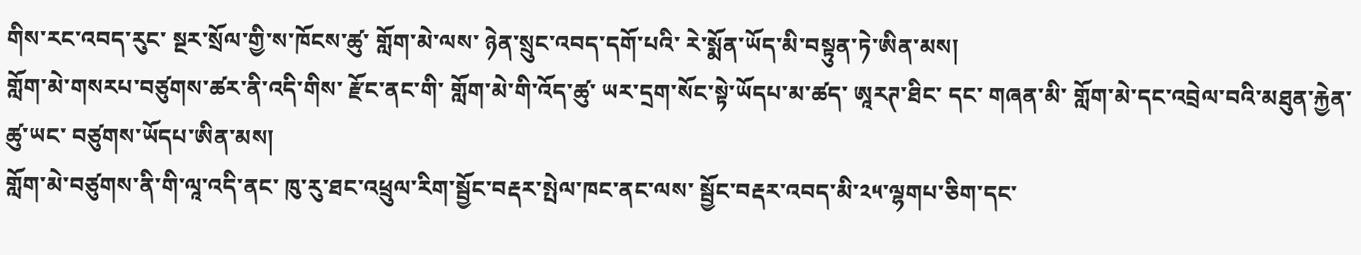གིས་རང་འབད་རུང་ སྔར་སྲོལ་གྱི་ས་ཁོངས་ཚུ་ གློག་མེ་ལས་ ཉེན་སྲུང་འབད་དགོ་པའི་ རེ་སྨོན་ཡོད་མི་བསྟུན་ཏེ་ཨིན་མས།
གློག་མེ་གསརཔ་བཙུགས་ཚར་ནི་འདི་གིས་ རྫོང་ནང་གི་ གློག་མེ་གི་འོད་ཚུ་ ཡར་དྲག་སོང་སྟེ་ཡོདཔ་མ་ཚད་ ཨཱརཊ་ཐིང་ དང་ གཞན་མི་ གློག་མེ་དང་འབྲེལ་བའི་མཐུན་རྐྱེན་ཚུ་ཡང་ བཙུགས་ཡོདཔ་ཨིན་མས།
གློག་མེ་བཙུགས་ནི་གི་ལཱ་འདི་ནང་ ཁུ་རུ་ཐང་འཕྲུལ་རིག་སྦྱོང་བརྡར་སྤེལ་ཁང་ནང་ལས་ སྦྱོང་བརྡར་འབད་མི་༢༥་ལྷགཔ་ཅིག་དང་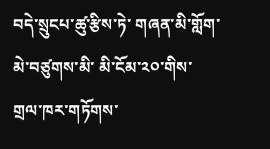བདེ་སྲུངཔ་ཚུ་རྩིས་ཏེ་ གཞན་མི་གློག་མེ་བཙུགས་མི་ མི་ངོམ་༢༠་གིས་ གྲལ་ཁར་གཏོགས་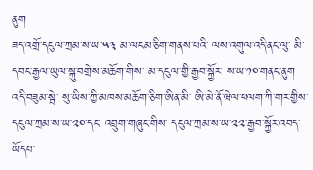ནུག
ཟད་འགྲོ་དངུལ་ཀྲམ་ས་ཡ་༥༣ མ་ལངམ་ཅིག་གནས་པའི་ ལས་འགུལ་འདི་ནང་ལུ་ མི་དབང་རྒྱལ་ཡུལ་སྐུ་བགྲེས་མཆོག་གིས་ མ་དངུལ་གྱི་རྒྱབ་སྐྱོར་ ས་ཡ་༡༠་གནང་ནུག
འདི་བཟུམ་སྦེ་ སུ་ཡིས་ཀྱི་མཁས་མཆོག་ཅིག་ཨིན་མི་ ཨི་མེ་ནོ་ཝེལ་ཕལག་ཀི་གར་གྱིས་ དངུལ་ཀྲམ་ས་ཡ་༢༠་དང་ འབྲུག་གཞུང་གིས་ དངུལ་ཀྲམ་ས་ཡ་༢༢་རྒྱབ་སྐྱོར་འབད་ཡོདཔ་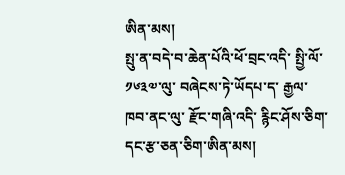ཨིན་མས།
སྤུ་ན་བདེ་བ་ཆེན་པོའི་ཕོ་བྲང་འདི་ སྤྱི་ལོ་༡༦༣༧་ལུ་ བཞེངས་ཏེ་ཡོདཔ་ད་ རྒྱལ་ཁབ་ནང་ལུ་ རྫོང་གཞི་འདི་ རྙིང་ཤོས་ཅིག་དང་རྩ་ཅན་ཅིག་ཨིན་མས།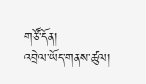གཙོ་དོན།
འབྲེལ་ཡོད་གནས་ཚུལ།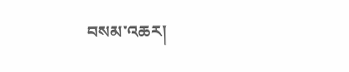བསམ་འཆར།